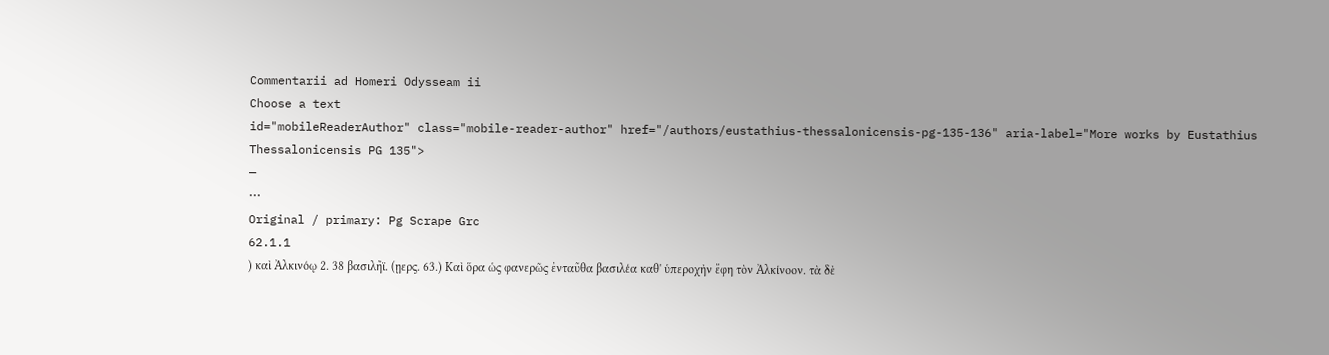Commentarii ad Homeri Odysseam ii
Choose a text
id="mobileReaderAuthor" class="mobile-reader-author" href="/authors/eustathius-thessalonicensis-pg-135-136" aria-label="More works by Eustathius Thessalonicensis PG 135">
—
⋯
Original / primary: Pg Scrape Grc
62.1.1
) καὶ Ἀλκινόῳ 2. 38 βασιλῆϊ. (ῃερς. 63.) Καὶ ὅρα ὡς φανερῶς ἐνταῦθα βασιλέα καθ' ὑπεροχὴν ἔφη τὸν Ἀλκίνοον. τὰ δὲ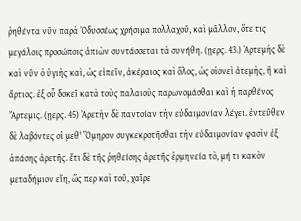ῥηθέντα νῦν παρὰ Ὀδυσσέως χρήσιμα πολλαχοῦ, καὶ μᾶλλον, ὅτε τις μεγάλοις προσώποις ἀπιὼν συντάσσεται τὰ συνήθη. (ῃερς. 43.) Ἀρτεμὴς δὲ καὶ νῦν ὁ ὑγιὴς καὶ, ὡς εἰπεῖν, ἀκέραιος καὶ ὅλος, ὡς οἱονεὶ ἀτεμὴς, ἢ καὶ ἄρτιος. ἐξ οὗ δοκεῖ κατὰ τοὺς παλαιοὺς παρωνομάσθαι καὶ ἡ παρθένος Ἄρτεμις. (ῃερς. 45) Ἀρετὴν δὲ παντοίαν τὴν εὐδαιμονίαν λέγει. ἐντεῦθεν δὲ λαβόντες οἱ μεθ' Ὅμηρον συγκεκροτῆσθαι τὴν εὐδαιμονίαν φασὶν ἐξ ἁπάσης ἀρετῆς. ἔτι δὲ τῆς ῥηθείσης ἀρετῆς ἑρμηνεία τὸ, μή τι κακὸν μεταδήμιον εἴη, ὥς περ καὶ τοῦ, χαῖρε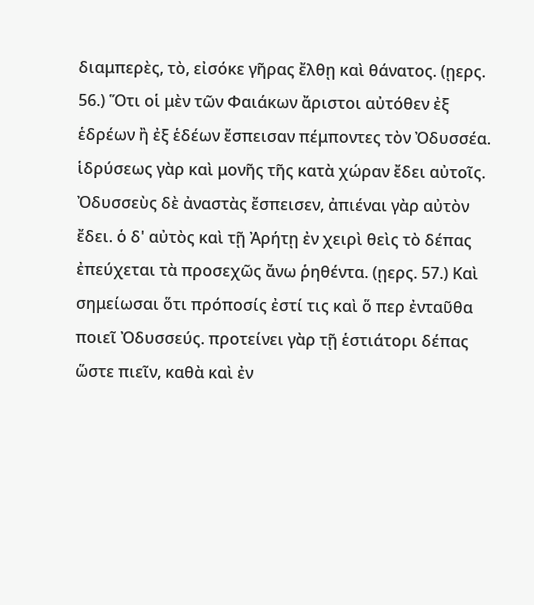διαμπερὲς, τὸ, εἰσόκε γῆρας ἔλθῃ καὶ θάνατος. (ῃερς. 56.) Ὅτι οἱ μὲν τῶν Φαιάκων ἄριστοι αὐτόθεν ἐξ ἑδρέων ἢ ἐξ ἑδέων ἔσπεισαν πέμποντες τὸν Ὀδυσσέα. ἱδρύσεως γὰρ καὶ μονῆς τῆς κατὰ χώραν ἔδει αὐτοῖς. Ὀδυσσεὺς δὲ ἀναστὰς ἔσπεισεν, ἀπιέναι γὰρ αὐτὸν ἔδει. ὁ δ' αὐτὸς καὶ τῇ Ἀρήτῃ ἐν χειρὶ θεὶς τὸ δέπας ἐπεύχεται τὰ προσεχῶς ἄνω ῥηθέντα. (ῃερς. 57.) Καὶ σημείωσαι ὅτι πρόποσίς ἐστί τις καὶ ὅ περ ἐνταῦθα ποιεῖ Ὀδυσσεύς. προτείνει γὰρ τῇ ἑστιάτορι δέπας ὥστε πιεῖν, καθὰ καὶ ἐν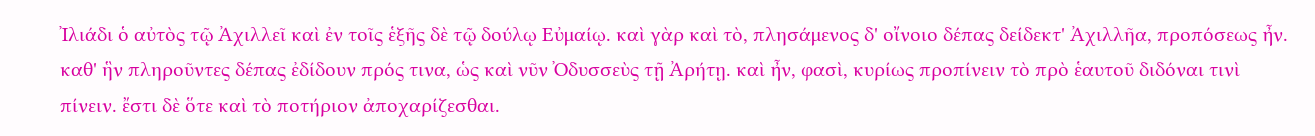Ἰλιάδι ὁ αὐτὸς τῷ Ἀχιλλεῖ καὶ ἐν τοῖς ἑξῆς δὲ τῷ δούλῳ Εὐμαίῳ. καὶ γὰρ καὶ τὸ, πλησάμενος δ' οἴνοιο δέπας δείδεκτ' Ἀχιλλῆα, προπόσεως ἦν. καθ' ἣν πληροῦντες δέπας ἐδίδουν πρός τινα, ὡς καὶ νῦν Ὀδυσσεὺς τῇ Ἀρήτῃ. καὶ ἦν, φασὶ, κυρίως προπίνειν τὸ πρὸ ἑαυτοῦ διδόναι τινὶ πίνειν. ἔστι δὲ ὅτε καὶ τὸ ποτήριον ἀποχαρίζεσθαι.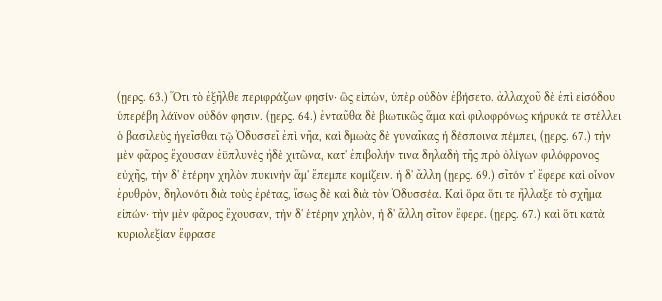(ῃερς. 63.) Ὅτι τὸ ἐξῆλθε περιφράζων φησίν· ὣς εἰπὼν, ὑπὲρ οὐδὸν ἐβήσετο. ἀλλαχοῦ δὲ ἐπὶ εἰσόδου ὑπερέβη λάϊνον οὐδόν φησιν. (ῃερς. 64.) ἐνταῦθα δὲ βιωτικῶς ἅμα καὶ φιλοφρόνως κήρυκά τε στέλλει ὁ βασιλεὺς ἡγεῖσθαι τῷ Ὀδυσσεῖ ἐπὶ νῆα, καὶ δμωὰς δὲ γυναῖκας ἡ δέσποινα πέμπει, (ῃερς. 67.) τὴν μὲν φᾶρος ἔχουσαν ἐϋπλυνὲς ἠδὲ χιτῶνα, κατ' ἐπιβολήν τινα δηλαδὴ τῆς πρὸ ὀλίγων φιλόφρονος εὐχῆς, τὴν δ' ἑτέρην χηλὸν πυκινὴν ἅμ' ἔπεμπε κομίζειν. ἡ δ' ἄλλη (ῃερς. 69.) σῖτόν τ' ἔφερε καὶ οἶνον ἐρυθρὸν, δηλονότι διὰ τοὺς ἐρέτας, ἴσως δὲ καὶ διὰ τὸν Ὀδυσσέα. Καὶ ὅρα ὅτι τε ἤλλαξε τὸ σχῆμα εἰπών· τὴν μὲν φᾶρος ἔχουσαν, τὴν δ' ἑτέρην χηλὸν, ἡ δ' ἄλλη σῖτον ἔφερε. (ῃερς. 67.) καὶ ὅτι κατὰ κυριολεξίαν ἔφρασε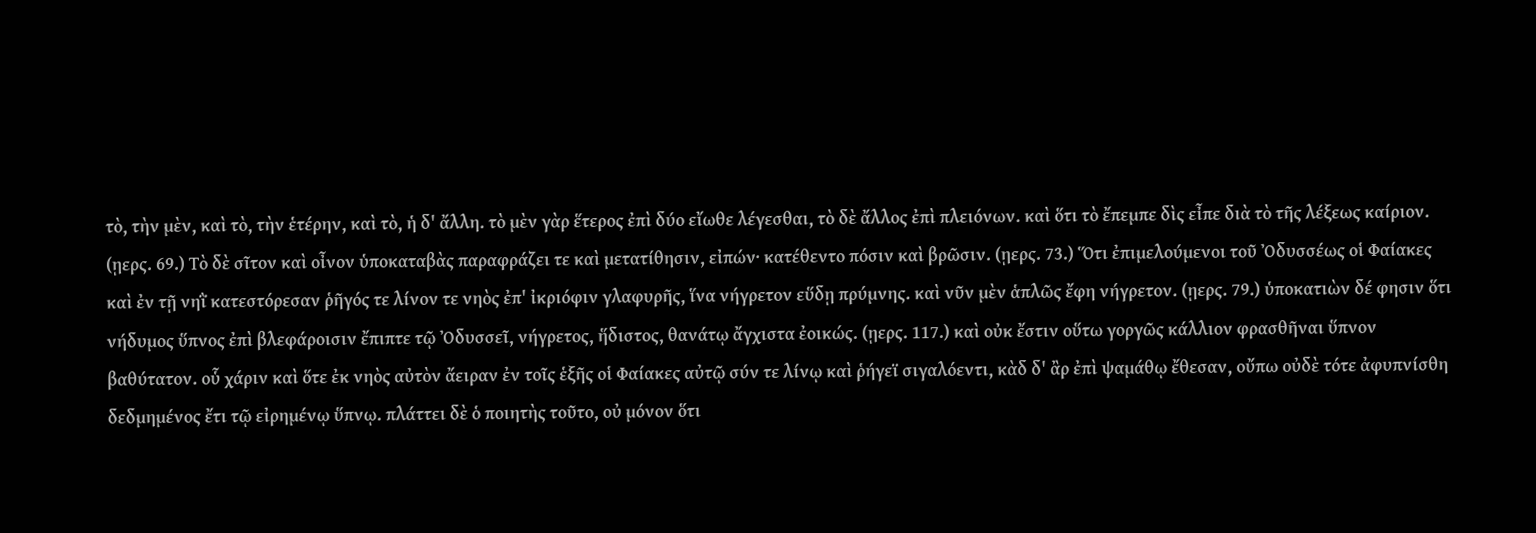τὸ, τὴν μὲν, καὶ τὸ, τὴν ἑτέρην, καὶ τὸ, ἡ δ' ἄλλη. τὸ μὲν γὰρ ἕτερος ἐπὶ δύο εἴωθε λέγεσθαι, τὸ δὲ ἄλλος ἐπὶ πλειόνων. καὶ ὅτι τὸ ἔπεμπε δὶς εἶπε διὰ τὸ τῆς λέξεως καίριον. (ῃερς. 69.) Τὸ δὲ σῖτον καὶ οἶνον ὑποκαταβὰς παραφράζει τε καὶ μετατίθησιν, εἰπών· κατέθεντο πόσιν καὶ βρῶσιν. (ῃερς. 73.) Ὅτι ἐπιμελούμενοι τοῦ Ὀδυσσέως οἱ Φαίακες καὶ ἐν τῇ νηῒ κατεστόρεσαν ῥῆγός τε λίνον τε νηὸς ἐπ' ἰκριόφιν γλαφυρῆς, ἵνα νήγρετον εὕδῃ πρύμνης. καὶ νῦν μὲν ἁπλῶς ἔφη νήγρετον. (ῃερς. 79.) ὑποκατιὼν δέ φησιν ὅτι νήδυμος ὕπνος ἐπὶ βλεφάροισιν ἔπιπτε τῷ Ὀδυσσεῖ, νήγρετος, ἥδιστος, θανάτῳ ἄγχιστα ἐοικώς. (ῃερς. 117.) καὶ οὐκ ἔστιν οὕτω γοργῶς κάλλιον φρασθῆναι ὕπνον βαθύτατον. οὗ χάριν καὶ ὅτε ἐκ νηὸς αὐτὸν ἄειραν ἐν τοῖς ἑξῆς οἱ Φαίακες αὐτῷ σύν τε λίνῳ καὶ ῥήγεϊ σιγαλόεντι, κὰδ δ' ἂρ ἐπὶ ψαμάθῳ ἔθεσαν, οὔπω οὐδὲ τότε ἀφυπνίσθη δεδμημένος ἔτι τῷ εἰρημένῳ ὕπνῳ. πλάττει δὲ ὁ ποιητὴς τοῦτο, οὐ μόνον ὅτι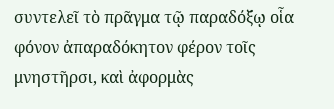συντελεῖ τὸ πρᾶγμα τῷ παραδόξῳ οἷα φόνον ἀπαραδόκητον φέρον τοῖς μνηστῆρσι, καὶ ἀφορμὰς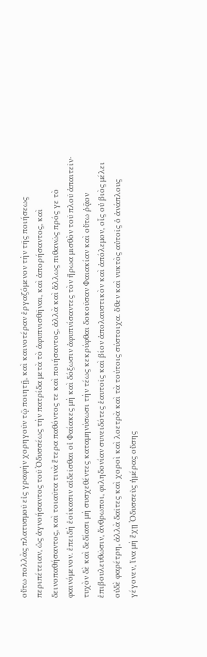οὕτω πολλὰς πλατυσμοῦ εἰς γραφὴν χορηγοῦν τῷ ποιητῇ, καὶ καινοτέραν ἐργαζόμενον τὴν τῆς ποιήσεως περιπέτειαν, ὡς ἀγνοήσαντος τοῦ Ὀδυσσέως τὴν πατρίδα μετὰ τὸ ἀφυπνισθῆναι, καὶ ἀπορήσαντος, καὶ δεινοπαθήσαντος, καὶ τοιαῦτα τινὰ ἕτερα παθόντος τε καὶ ποιήσαντος, ἀλλὰ καὶ ἄλλως πιθανῶς πρός γε τὸ φαινόμενον. ἐπειδὴ ἐοίκασιν αἰδεῖσθαι οἱ Φαίακες μὴ καὶ δόξωσιν ἀφυπνίσαντες τὸν ἥρωα μισθὸν τοῦ πλοῦ ἀπαιτεῖν· τυχὸν δὲ καὶ δεδίασι μὴ συσχεθέντες καταμηνύσωσι τὴν τέως κεκρύφθαι δοκοῦσαν Φαιακίαν καὶ οὕτω ῥᾷον ἐπιβουλευθῶσιν, ἄνθρωποι, φιληδονίαν συνειδότες ἑαυτοῖς καὶ βίον ἀπολαυστικὸν καὶ ἀπόλεμον, οἷς οὐ βιὸς μέλει οὐδὲ φαρέτρη, ἀλλὰ δαῖτες καὶ χοροὶ καὶ λοετρὰ καὶ τὰ τούτοις σύστοιχα. ὅθεν καὶ νυκτὸς αὐτοῖς ὁ ἀνάπλους γέγονεν, ἵνα μὴ ἔχῃ Ὀδυσσεὺς ἡμέρας οὔσης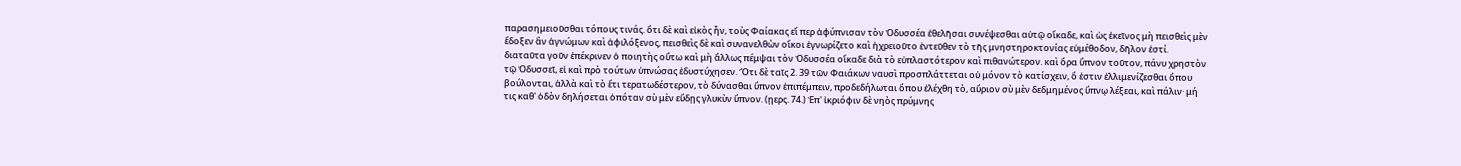παρασημειοῦσθαι τόπους τινάς. ὅτι δὲ καὶ εἰκὸς ἦν, τοὺς Φαίακας εἴ περ ἀφύπνισαν τὸν Ὀδυσσέα ἐθελῆσαι συνέψεσθαι αὐτῷ οἴκαδε, καὶ ὡς ἐκεῖνος μὴ πεισθεὶς μὲν ἔδοξεν ἂν ἀγνώμων καὶ ἀφιλόξενος, πεισθεὶς δὲ καὶ συνανελθὼν οἴκοι ἐγνωρίζετο καὶ ἠχρειοῦτο ἐντεῦθεν τὸ τῆς μνηστηροκτονίας εὐμέθοδον, δῆλον ἐστί. διαταῦτα γοῦν ἐπέκρινεν ὁ ποιητὴς οὕτω καὶ μὴ ἄλλως πέμψαι τὸν Ὀδυσσέα οἴκαδε διὰ τὸ εὐπλαστότερον καὶ πιθανώτερον. καὶ ὅρα ὕπνον τοῦτον, πάνυ χρηστὸν τῷ Ὀδυσσεῖ, εἰ καὶ πρὸ τούτων ὑπνώσας ἐδυστύχησεν. Ὅτι δὲ ταῖς 2. 39 τῶν Φαιάκων ναυσὶ προσπλάττεται οὐ μόνον τὸ κατίσχειν, ὅ ἐστιν ἐλλιμενίζεσθαι ὅπου βούλονται, ἀλλὰ καὶ τὸ ἔτι τερατωδέστερον, τὸ δύνασθαι ὕπνον ἐπιπέμπειν, προδεδήλωται ὅπου ἐλέχθη τὸ, αὔριον σὺ μὲν δεδμημένος ὕπνῳ λέξεαι, καὶ πάλιν· μή τις καθ' ὁδὸν δηλήσεται ὁπόταν σὺ μὲν εὕδῃς γλυκὺν ὕπνον. (ῃερς. 74.) Ἐπ' ἰκριόφιν δὲ νηὸς πρύμνης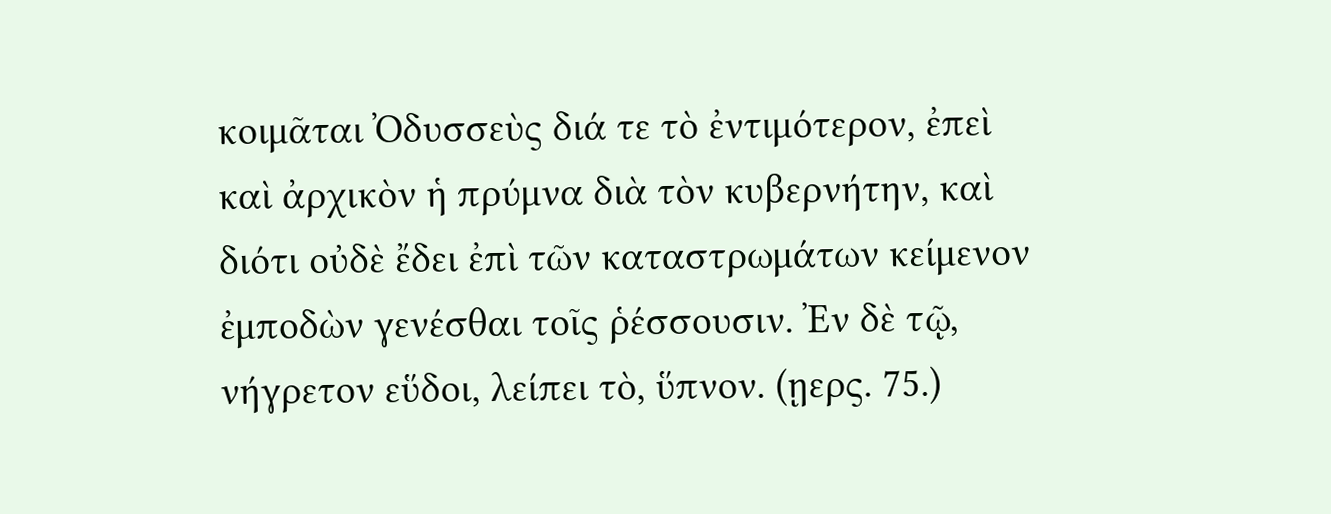κοιμᾶται Ὀδυσσεὺς διά τε τὸ ἐντιμότερον, ἐπεὶ καὶ ἀρχικὸν ἡ πρύμνα διὰ τὸν κυβερνήτην, καὶ διότι οὐδὲ ἔδει ἐπὶ τῶν καταστρωμάτων κείμενον ἐμποδὼν γενέσθαι τοῖς ῥέσσουσιν. Ἐν δὲ τῷ, νήγρετον εὕδοι, λείπει τὸ, ὕπνον. (ῃερς. 75.)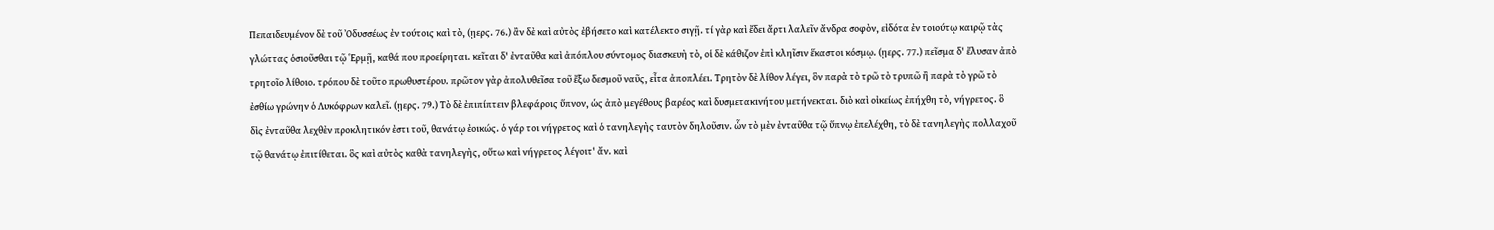Πεπαιδευμένον δὲ τοῦ Ὀδυσσέως ἐν τούτοις καὶ τὸ, (ῃερς. 76.) ἂν δὲ καὶ αὐτὸς ἐβήσετο καὶ κατέλεκτο σιγῇ. τί γὰρ καὶ ἔδει ἄρτι λαλεῖν ἄνδρα σοφὸν, εἰδότα ἐν τοιούτῳ καιρῷ τὰς γλώττας ὁσιοῦσθαι τῷ Ἑρμῇ, καθά που προείρηται. κεῖται δ' ἐνταῦθα καὶ ἀπόπλου σύντομος διασκευὴ τὸ, οἱ δὲ κάθιζον ἐπὶ κληῖσιν ἕκαστοι κόσμῳ. (ῃερς. 77.) πεῖσμα δ' ἔλυσαν ἀπὸ τρητοῖο λίθοιο. τρόπου δὲ τοῦτο πρωθυστέρου. πρῶτον γὰρ ἀπολυθεῖσα τοῦ ἔξω δεσμοῦ ναῦς, εἶτα ἀποπλέει. Τρητὸν δὲ λίθον λέγει, ὃν παρὰ τὸ τρῶ τὸ τρυπῶ ἢ παρὰ τὸ γρῶ τὸ ἐσθίω γρώνην ὁ Λυκόφρων καλεῖ. (ῃερς. 79.) Τὸ δὲ ἐπιπίπτειν βλεφάροις ὕπνον, ὡς ἀπὸ μεγέθους βαρέος καὶ δυσμετακινήτου μετήνεκται. διὸ καὶ οἰκείως ἐπήχθη τὸ, νήγρετος. ὃ δὶς ἐνταῦθα λεχθὲν προκλητικόν ἐστι τοῦ, θανάτῳ ἐοικώς. ὁ γάρ τοι νήγρετος καὶ ὁ τανηλεγὴς ταυτὸν δηλοῦσιν. ὧν τὸ μὲν ἐνταῦθα τῷ ὕπνῳ ἐπελέχθη, τὸ δὲ τανηλεγὴς πολλαχοῦ τῷ θανάτῳ ἐπιτίθεται. ὃς καὶ αὐτὸς καθὰ τανηλεγὴς, οὕτω καὶ νήγρετος λέγοιτ' ἄν. καὶ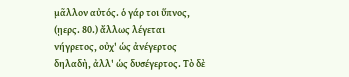μᾶλλον αὐτός. ὁ γάρ τοι ὕπνος, (ῃερς. 80.) ἄλλως λέγεται νήγρετος, οὐχ' ὡς ἀνέγερτος δηλαδὴ, ἀλλ' ὡς δυσέγερτος. Τὸ δὲ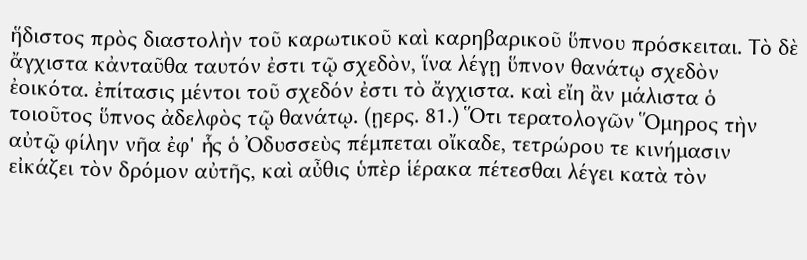ἥδιστος πρὸς διαστολὴν τοῦ καρωτικοῦ καὶ καρηβαρικοῦ ὕπνου πρόσκειται. Τὸ δὲ ἄγχιστα κἀνταῦθα ταυτόν ἐστι τῷ σχεδὸν, ἵνα λέγῃ ὕπνον θανάτῳ σχεδὸν ἐοικότα. ἐπίτασις μέντοι τοῦ σχεδόν ἐστι τὸ ἄγχιστα. καὶ εἴη ἂν μάλιστα ὁ τοιοῦτος ὕπνος ἀδελφὸς τῷ θανάτῳ. (ῃερς. 81.) Ὅτι τερατολογῶν Ὅμηρος τὴν αὐτῷ φίλην νῆα ἐφ' ἧς ὁ Ὀδυσσεὺς πέμπεται οἴκαδε, τετρώρου τε κινήμασιν εἰκάζει τὸν δρόμον αὐτῆς, καὶ αὖθις ὑπὲρ ἱέρακα πέτεσθαι λέγει κατὰ τὸν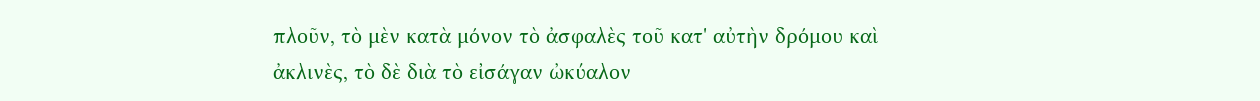πλοῦν, τὸ μὲν κατὰ μόνον τὸ ἀσφαλὲς τοῦ κατ' αὐτὴν δρόμου καὶ ἀκλινὲς, τὸ δὲ διὰ τὸ εἰσάγαν ὠκύαλον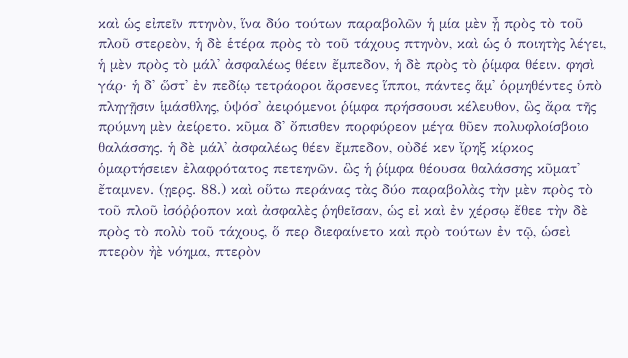καὶ ὡς εἰπεῖν πτηνὸν, ἵνα δύο τούτων παραβολῶν ἡ μία μὲν ᾖ πρὸς τὸ τοῦ πλοῦ στερεὸν, ἡ δὲ ἑτέρα πρὸς τὸ τοῦ τάχους πτηνὸν, καὶ ὡς ὁ ποιητὴς λέγει, ἡ μὲν πρὸς τὸ μάλ' ἀσφαλέως θέειν ἔμπεδον, ἡ δὲ πρὸς τὸ ῥίμφα θέειν. φησὶ γάρ· ἡ δ' ὥστ' ἐν πεδίῳ τετράοροι ἄρσενες ἵπποι, πάντες ἅμ' ὁρμηθέντες ὑπὸ πληγῇσιν ἱμάσθλης, ὑψόσ' ἀειρόμενοι ῥίμφα πρήσσουσι κέλευθον, ὣς ἄρα τῆς πρύμνη μὲν ἀείρετο. κῦμα δ' ὄπισθεν πορφύρεον μέγα θῦεν πολυφλοίσβοιο θαλάσσης. ἡ δὲ μάλ' ἀσφαλέως θέεν ἔμπεδον, οὐδέ κεν ἴρηξ κίρκος ὁμαρτήσειεν ἐλαφρότατος πετεηνῶν. ὣς ἡ ῥίμφα θέουσα θαλάσσης κῦματ' ἔταμνεν. (ῃερς. 88.) καὶ οὕτω περάνας τὰς δύο παραβολὰς τὴν μὲν πρὸς τὸ τοῦ πλοῦ ἰσόῤῥοπον καὶ ἀσφαλὲς ῥηθεῖσαν, ὡς εἰ καὶ ἐν χέρσῳ ἔθεε τὴν δὲ πρὸς τὸ πολὺ τοῦ τάχους, ὅ περ διεφαίνετο καὶ πρὸ τούτων ἐν τῷ, ὡσεὶ πτερὸν ἠὲ νόημα, πτερὸν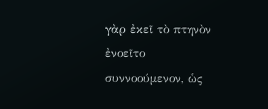γὰρ ἐκεῖ τὸ πτηνὸν ἐνοεῖτο συννοούμενον, ὡς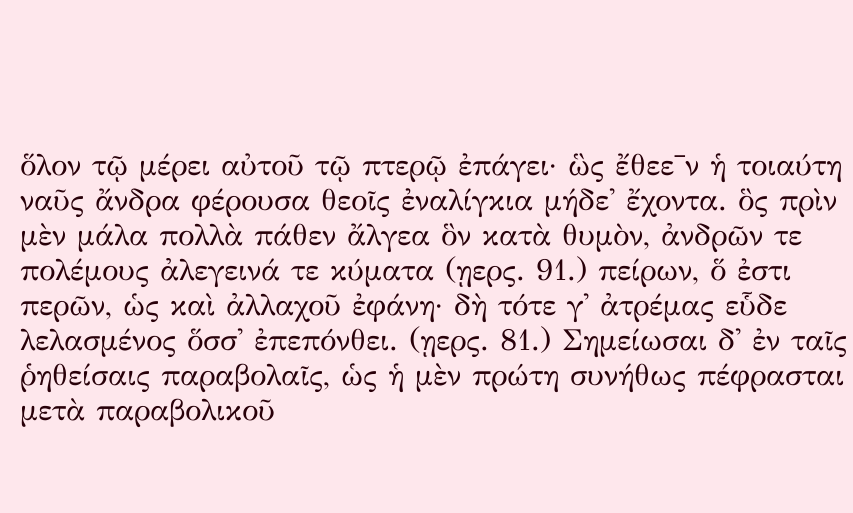ὅλον τῷ μέρει αὐτοῦ τῷ πτερῷ ἐπάγει· ὣς ἔθεεˉν ἡ τοιαύτη ναῦς ἄνδρα φέρουσα θεοῖς ἐναλίγκια μήδε' ἔχοντα. ὃς πρὶν μὲν μάλα πολλὰ πάθεν ἄλγεα ὃν κατὰ θυμὸν, ἀνδρῶν τε πολέμους ἀλεγεινά τε κύματα (ῃερς. 91.) πείρων, ὅ ἐστι περῶν, ὡς καὶ ἀλλαχοῦ ἐφάνη· δὴ τότε γ' ἀτρέμας εὗδε λελασμένος ὅσσ' ἐπεπόνθει. (ῃερς. 81.) Σημείωσαι δ' ἐν ταῖς ῥηθείσαις παραβολαῖς, ὡς ἡ μὲν πρώτη συνήθως πέφρασται μετὰ παραβολικοῦ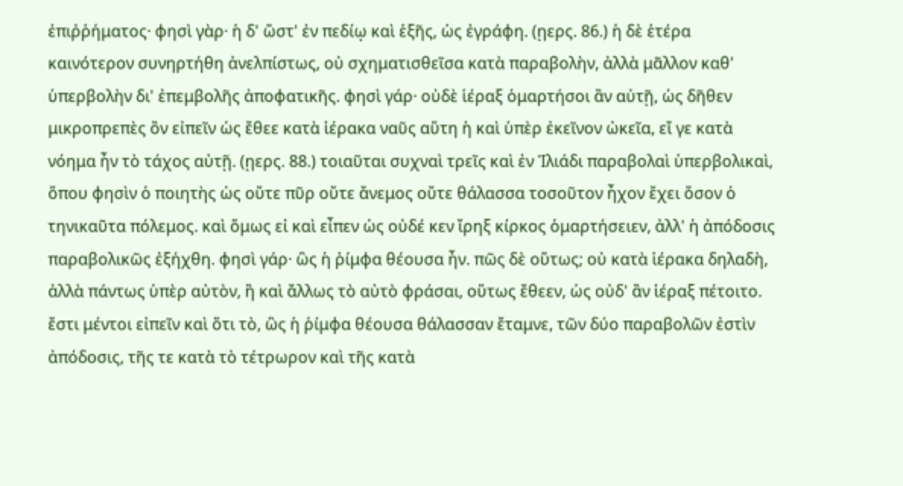ἐπιῤῥήματος· φησὶ γὰρ· ἡ δ' ὥστ' ἐν πεδίῳ καὶ ἑξῆς, ὡς ἐγράφη. (ῃερς. 86.) ἡ δὲ ἑτέρα καινότερον συνηρτήθη ἀνελπίστως, οὐ σχηματισθεῖσα κατὰ παραβολὴν, ἀλλὰ μᾶλλον καθ' ὑπερβολὴν δι' ἐπεμβολῆς ἀποφατικῆς. φησὶ γάρ· οὐδὲ ἱέραξ ὁμαρτήσοι ἂν αὐτῇ, ὡς δῆθεν μικροπρεπὲς ὂν εἰπεῖν ὡς ἔθεε κατὰ ἱέρακα ναῦς αὕτη ἡ καὶ ὑπὲρ ἐκεῖνον ὠκεῖα, εἴ γε κατὰ νόημα ἦν τὸ τάχος αὐτῇ. (ῃερς. 88.) τοιαῦται συχναὶ τρεῖς καὶ ἐν Ἰλιάδι παραβολαὶ ὑπερβολικαὶ, ὅπου φησὶν ὁ ποιητὴς ὡς οὔτε πῦρ οὔτε ἄνεμος οὔτε θάλασσα τοσοῦτον ἦχον ἔχει ὅσον ὁ τηνικαῦτα πόλεμος. καὶ ὅμως εἰ καὶ εἶπεν ὡς οὐδέ κεν ἴρηξ κίρκος ὁμαρτήσειεν, ἀλλ' ἡ ἀπόδοσις παραβολικῶς ἐξήχθη. φησὶ γάρ· ὣς ἡ ῥίμφα θέουσα ἦν. πῶς δὲ οὕτως; οὐ κατὰ ἱέρακα δηλαδὴ, ἀλλὰ πάντως ὑπὲρ αὐτὸν, ἢ καὶ ἄλλως τὸ αὐτὸ φράσαι, οὕτως ἔθεεν, ὡς οὐδ' ἂν ἱέραξ πέτοιτο. ἔστι μέντοι εἰπεῖν καὶ ὅτι τὸ, ὣς ἡ ῥίμφα θέουσα θάλασσαν ἔταμνε, τῶν δύο παραβολῶν ἐστὶν ἀπόδοσις, τῆς τε κατὰ τὸ τέτρωρον καὶ τῆς κατὰ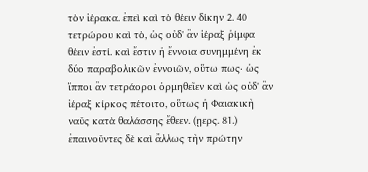τὸν ἱέρακα. ἐπεὶ καὶ τὸ θέειν δίκην 2. 40 τετρώρου καὶ τὸ, ὡς οὐδ' ἂν ἱέραξ ῥίμφα θέειν ἐστί. καὶ ἔστιν ἡ ἔννοια συνημμένη ἐκ δύο παραβολικῶν ἐννοιῶν, οὕτω πως· ὡς ἵπποι ἂν τετράοροι ὁρμηθεῖεν καὶ ὡς οὐδ' ἂν ἱέραξ κίρκος πέτοιτο, οὕτως ἡ Φαιακικὴ ναῦς κατὰ θαλάσσης ἔθεεν. (ῃερς. 81.) ἐπαινοῦντες δὲ καὶ ἄλλως τὴν πρώτην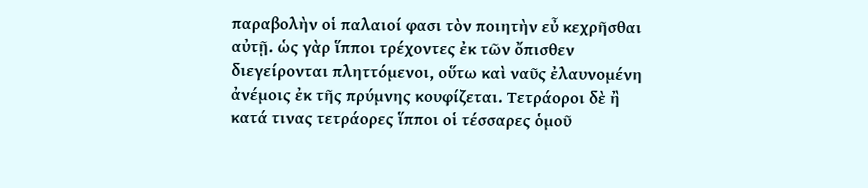παραβολὴν οἱ παλαιοί φασι τὸν ποιητὴν εὖ κεχρῆσθαι αὐτῇ. ὡς γὰρ ἵπποι τρέχοντες ἐκ τῶν ὄπισθεν διεγείρονται πληττόμενοι, οὕτω καὶ ναῦς ἐλαυνομένη ἀνέμοις ἐκ τῆς πρύμνης κουφίζεται. Τετράοροι δὲ ἢ κατά τινας τετράορες ἵπποι οἱ τέσσαρες ὁμοῦ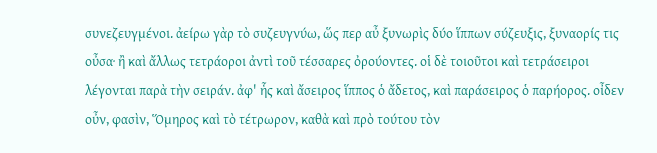συνεζευγμένοι. ἀείρω γὰρ τὸ συζευγνύω, ὥς περ αὖ ξυνωρὶς δύο ἵππων σύζευξις, ξυναορίς τις οὖσα· ἢ καὶ ἄλλως τετράοροι ἀντὶ τοῦ τέσσαρες ὀρούοντες. οἱ δὲ τοιοῦτοι καὶ τετράσειροι λέγονται παρὰ τὴν σειράν. ἀφ' ἧς καὶ ἄσειρος ἵππος ὁ ἄδετος, καὶ παράσειρος ὁ παρήορος. οἶδεν οὖν, φασὶν, Ὅμηρος καὶ τὸ τέτρωρον, καθὰ καὶ πρὸ τούτου τὸν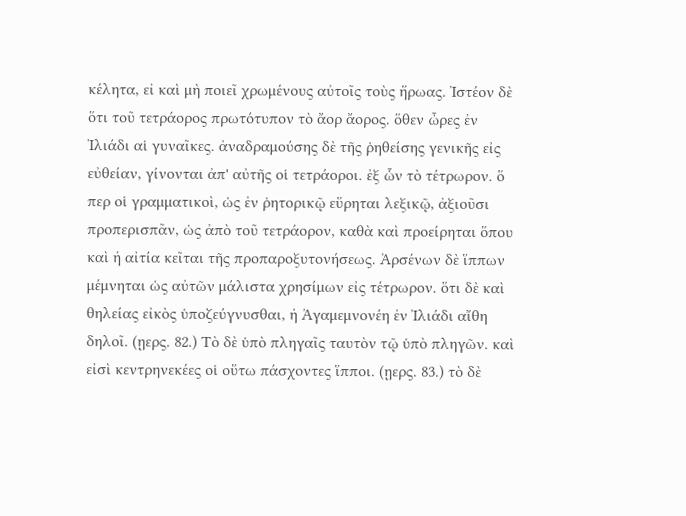κέλητα, εἰ καὶ μὴ ποιεῖ χρωμένους αὐτοῖς τοὺς ἥρωας. Ἰστέον δὲ ὅτι τοῦ τετράορος πρωτότυπον τὸ ἄορ ἄορος. ὅθεν ὦρες ἐν Ἰλιάδι αἱ γυναῖκες. ἀναδραμούσης δὲ τῆς ῥηθείσης γενικῆς εἰς εὐθείαν, γίνονται ἀπ' αὐτῆς οἱ τετράοροι. ἐξ ὧν τὸ τέτρωρον. ὅ περ οἱ γραμματικοὶ, ὡς ἐν ῥητορικῷ εὕρηται λεξικῷ, ἀξιοῦσι προπερισπᾶν, ὡς ἀπὸ τοῦ τετράορον, καθὰ καὶ προείρηται ὅπου καὶ ἡ αἰτία κεῖται τῆς προπαροξυτονήσεως. Ἀρσένων δὲ ἵππων μέμνηται ὡς αὐτῶν μάλιστα χρησίμων εἰς τέτρωρον. ὅτι δὲ καὶ θηλείας εἰκὸς ὑποζεύγνυσθαι, ἡ Ἀγαμεμνονέη ἐν Ἰλιάδι αἴθη δηλοῖ. (ῃερς. 82.) Τὸ δὲ ὑπὸ πληγαῖς ταυτὸν τῷ ὑπὸ πληγῶν. καὶ εἰσὶ κεντρηνεκέες οἱ οὕτω πάσχοντες ἵπποι. (ῃερς. 83.) τὸ δὲ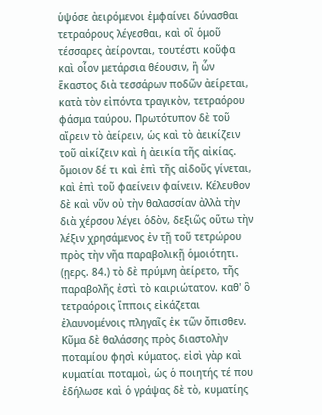ὑψόσε ἀειρόμενοι ἐμφαίνει δύνασθαι τετραόρους λέγεσθαι, καὶ οἳ ὁμοῦ τέσσαρες ἀείρονται, τουτέστι κοῦφα καὶ οἷον μετάρσια θέουσιν, ἢ ὧν ἕκαστος διὰ τεσσάρων ποδῶν ἀείρεται, κατὰ τὸν εἰπόντα τραγικὸν, τετραόρου φάσμα ταύρου. Πρωτότυπον δὲ τοῦ αἴρειν τὸ ἀείρειν, ὡς καὶ τὸ ἀεικίζειν τοῦ αἰκίζειν καὶ ἡ ἀεικία τῆς αἰκίας. ὅμοιον δέ τι καὶ ἐπὶ τῆς αἰδοῦς γίνεται, καὶ ἐπὶ τοῦ φαείνειν φαίνειν. Κέλευθον δὲ καὶ νῦν οὐ τὴν θαλασσίαν ἀλλὰ τὴν διὰ χέρσου λέγει ὁδὸν, δεξιῶς οὕτω τὴν λέξιν χρησάμενος ἐν τῇ τοῦ τετρώρου πρὸς τὴν νῆα παραβολικῇ ὁμοιότητι. (ῃερς. 84.) τὸ δὲ πρύμνη ἀείρετο, τῆς παραβολῆς ἐστὶ τὸ καιριώτατον. καθ' ὃ τετραόροις ἵπποις εἰκάζεται ἐλαυνομένοις πληγαῖς ἐκ τῶν ὄπισθεν. Κῦμα δὲ θαλάσσης πρὸς διαστολὴν ποταμίου φησὶ κύματος. εἰσὶ γὰρ καὶ κυματίαι ποταμοὶ, ὡς ὁ ποιητής τέ που ἐδήλωσε καὶ ὁ γράψας δὲ τὸ, κυματίης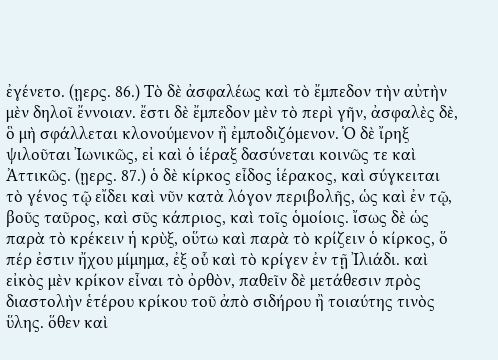ἐγένετο. (ῃερς. 86.) Τὸ δὲ ἀσφαλέως καὶ τὸ ἔμπεδον τὴν αὐτὴν μὲν δηλοῖ ἔννοιαν. ἔστι δὲ ἔμπεδον μὲν τὸ περὶ γῆν, ἀσφαλὲς δὲ, ὃ μὴ σφάλλεται κλονούμενον ἢ ἐμποδιζόμενον. Ὁ δὲ ἴρηξ ψιλοῦται Ἰωνικῶς, εἰ καὶ ὁ ἱέραξ δασύνεται κοινῶς τε καὶ Ἀττικῶς. (ῃερς. 87.) ὁ δὲ κίρκος εἶδος ἱέρακος, καὶ σύγκειται τὸ γένος τῷ εἴδει καὶ νῦν κατὰ λόγον περιβολῆς, ὡς καὶ ἐν τῷ, βοῦς ταῦρος, καὶ σῦς κάπριος, καὶ τοῖς ὁμοίοις. ἴσως δὲ ὡς παρὰ τὸ κρέκειν ἡ κρὺξ, οὕτω καὶ παρὰ τὸ κρίζειν ὁ κίρκος, ὅ πέρ ἐστιν ἤχου μίμημα, ἐξ οὗ καὶ τὸ κρίγεν ἐν τῇ Ἰλιάδι. καὶ εἰκὸς μὲν κρίκον εἶναι τὸ ὀρθὸν, παθεῖν δὲ μετάθεσιν πρὸς διαστολὴν ἑτέρου κρίκου τοῦ ἀπὸ σιδήρου ἢ τοιαύτης τινὸς ὕλης. ὅθεν καὶ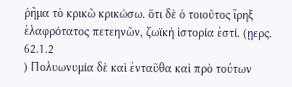ῥῆμα τὸ κρικῶ κρικώσω. ὅτι δὲ ὁ τοιοῦτος ἴρηξ ἐλαφρότατος πετεηνῶν, ζωϊκὴ ἱστορία ἐστί. (ῃερς.
62.1.2
) Πολυωνυμία δὲ καὶ ἐνταῦθα καὶ πρὸ τούτων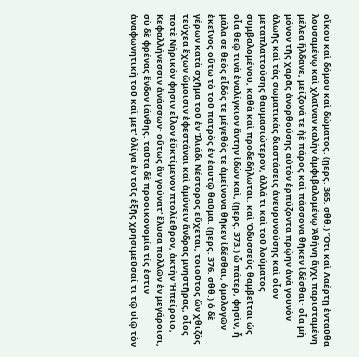οἴκου καὶ δόμου καὶ δώματος. (ῃερς. 365. σθθ.) Ὅτι καὶ Λαέρτῃ ἐνταῦθα λουσαμένῳ καὶ χλαῖναν καλὴν ἀμφιβαλομένῳ Ἀθήνη ἄγχι παρισταμένη μέλεα ἤλδανε, μείζονά τε ἠὲ πάρος καὶ πάσσονα θῆκεν ἰδέσθαι· οἷα μὴ μόνον τῆς χαρᾶς ἀνορθούσης αὐτὸν ἑρπύζοντα πρῴην ἀνὰ γουνὸν ἀλωῆς καὶ τὰς σωματικὰς διαστάσεις ἀνευρυνούσης καὶ οἷον μεταπλαττούσης θαυμασιώτερον, ἀλλά τι καὶ τοῦ λούματος συμβαλομένου, καθὰ καὶ προδεδήλωται. καὶ Ὀδυσσεὺς θαμβεῖται ὡς οἷα θεῷ τινὰ ἐναλίγκιον ἄντην ἰδὼν καὶ, (ῃερς. 373.) ὦ πάτερ, φησὶν, ἦ μάλα σε θεὸς εἶδός τε μέγεθός τε ἀμείνονα θῆκεν ἰδέσθαι, ὁμολογῶν ἐκεῖνος οὕτω τὸ τοῦ πατρὸς ἐν ἑαυτῷ θαῦμα. (ῃερς. 376. σθθ.) ὁ δὲ γέρων κατὰ σχῆμα τοῦ ἐν Ἰλιάδι Νέστορος εὔχεται, τοιοῦτος ὢν χθιζὸς τεύχεα ἔχων ὤμοισιν ἐφεστάναι καὶ ἀμύνειν ἄνδρας μνηστῆρας, οἷος ποτὲ Νήρικόν φησιν εἷλον ἐϋκτίμενον πτολίεθρον, ἀκτὴν Ἠπείροιο, Κεφαλλήνεσσιν ἀνάσσων· οὕτως ἂν γούνατ' ἔλυσα πολλῶν ἐν μεγάροισι, σὺ δὲ φρένας ἔνδον ἰάνθης. ταῦτα δὲ προοικονομία τίς ἐστιν ἀναφωνητικὴ τοῦ καὶ μετ' ὀλίγα ἐν τοῖς ἑξῆς χρησιμεῦσαί τι τῷ υἱῷ τὸν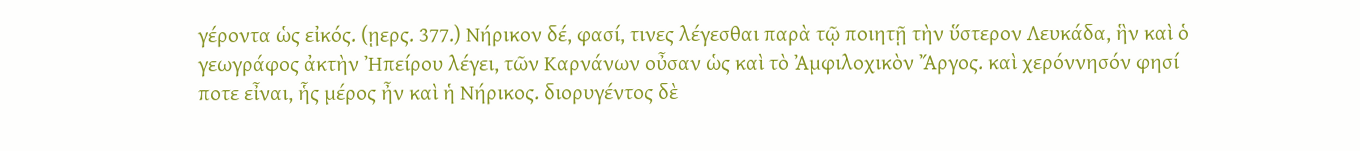γέροντα ὡς εἰκός. (ῃερς. 377.) Νήρικον δέ, φασί, τινες λέγεσθαι παρὰ τῷ ποιητῇ τὴν ὕστερον Λευκάδα, ἣν καὶ ὁ γεωγράφος ἀκτὴν Ἠπείρου λέγει, τῶν Καρνάνων οὖσαν ὡς καὶ τὸ Ἀμφιλοχικὸν Ἄργος. καὶ χερόννησόν φησί ποτε εἶναι, ἧς μέρος ἦν καὶ ἡ Νήρικος. διορυγέντος δὲ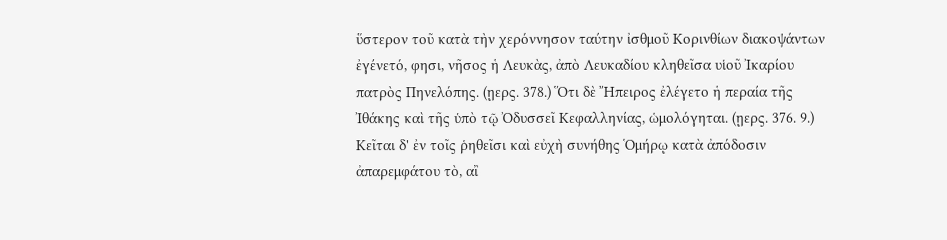ὕστερον τοῦ κατὰ τὴν χερόννησον ταύτην ἰσθμοῦ Κορινθίων διακοψάντων ἐγένετό, φησι, νῆσος ἡ Λευκὰς, ἀπὸ Λευκαδίου κληθεῖσα υἱοῦ Ἰκαρίου πατρὸς Πηνελόπης. (ῃερς. 378.) Ὅτι δὲ Ἤπειρος ἐλέγετο ἡ περαία τῆς Ἰθάκης καὶ τῆς ὑπὸ τῷ Ὀδυσσεῖ Κεφαλληνίας, ὡμολόγηται. (ῃερς. 376. 9.) Κεῖται δ' ἐν τοῖς ῥηθεῖσι καὶ εὐχὴ συνήθης Ὁμήρῳ κατὰ ἀπόδοσιν ἀπαρεμφάτου τὸ, αἲ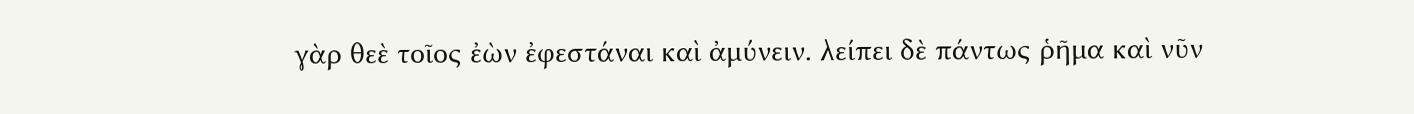γὰρ θεὲ τοῖος ἐὼν ἐφεστάναι καὶ ἀμύνειν. λείπει δὲ πάντως ῥῆμα καὶ νῦν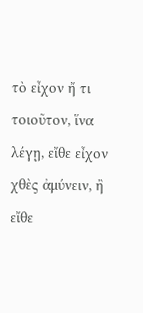τὸ εἶχον ἤ τι τοιοῦτον, ἵνα λέγῃ, εἴθε εἶχον χθὲς ἀμύνειν, ἢ εἴθε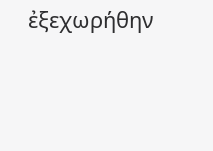ἐξεχωρήθην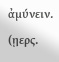ἀμύνειν. (ῃερς.